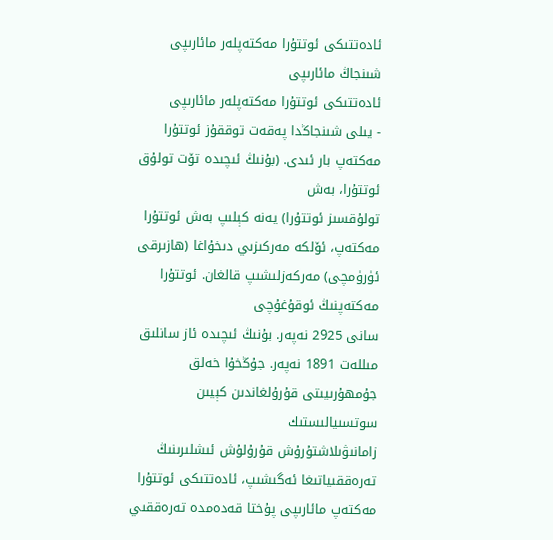ئادەتتىكى ئوتتۇرا مەكتەپلەر مائارىپى
شىنجاڭ مائارىپى
ئادەتتىكى ئوتتۇرا مەكتەپلەر مائارىپى
- يىلى شىنجاڭدا پەقەت توققۇز ئوتتۇرا مەكتەپ بار ئىدى. (بۇنىڭ ئىچىدە تۆت تولۇق ئوتتۇرا، بەش
تولۇقسىز ئوتتۇرا) يەنە كېلىپ بەش ئوتتۇرا مەكتەپ، ئۆلكە مەركىزىي دىخۇاغا (ھازىرقى ئۈرۈمچى) مەركەزلىشىپ قالغان. ئوتتۇرا مەكتەپنىڭ ئوقۇغۇچى
سانى 2925 نەپەر. بۇنىڭ ئىچىدە ئاز سانلىق مىللەت 1891 نەپەر. جۇڭخۇا خەلق جۇمھۇرىيىتى قۇرۇلغاندىن كېيىن سوتسىيالىستىك
زامانىۋىلاشتۇرۇش قۇرۇلۇش ئىشلىرىنىڭ تەرەققىياتىغا ئەگىشىپ، ئادەتتىكى ئوتتۇرا مەكتەپ مائارىپى پۇختا قەدەمدە تەرەققىي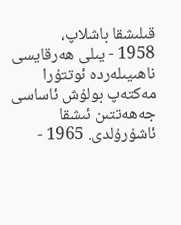قىلىشقا باشلاپ،
1958 - يىلى ھەرقايسى ناھىيىلەردە ئوتتۇرا مەكتەپ بولۇش ئاساسى جەھەتتىن ئىشقا ئاشۇرۇلدى. 1965 -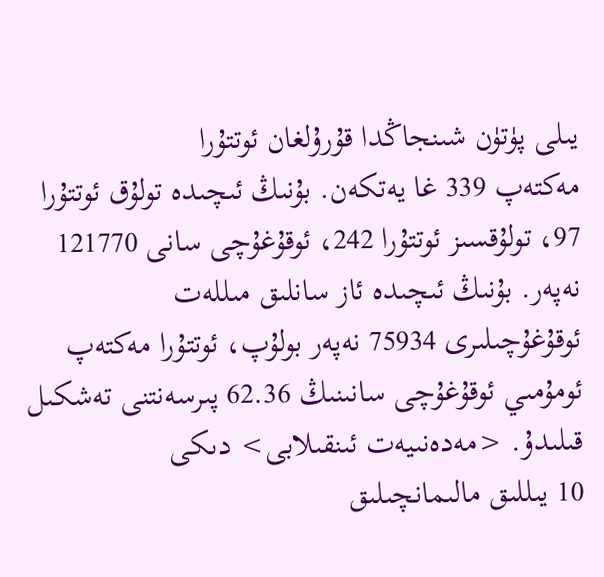يىلى پۈتۈن شىنجاڭدا قۇرۇلغان ئوتتۇرا
مەكتەپ 339 غا يەتكەن. بۇنىڭ ئىچىدە تولۇق ئوتتۇرا 97، تولۇقسىز ئوتتۇرا 242، ئوقۇغۇچى سانى 121770 نەپەر. بۇنىڭ ئىچىدە ئاز سانلىق مىللەت
ئوقۇغۇچىلىرى 75934 نەپەر بولۇپ، ئوتتۇرا مەكتەپ ئومۇمىي ئوقۇغۇچى سانىنىڭ 62.36 پىرسەنتنى تەشكىل قىلىدۇ. <مەدەنىيەت ئىنقىلابى> دىكى
10 يىللىق مالىمانچىلىق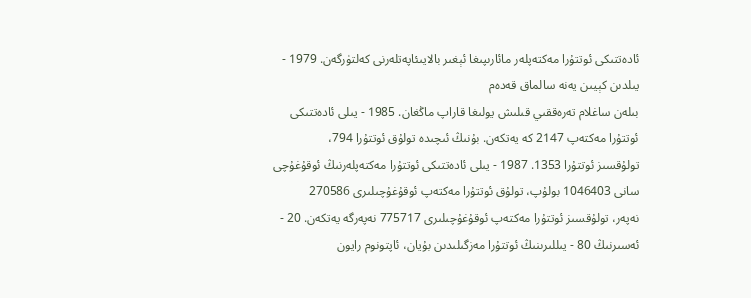ئادەتتىكى ئوتتۇرا مەكتەپلەر مائارىپىغا ئېغىر بالايىئاپەتلەرنى كەلتۈرگەن. 1979 - يىلدىن كېيىن يەنە سالماق قەدەم
بىلەن ساغلام تەرەققىي قىلىش يولىغا قاراپ ماڭغان. 1985 - يىلى ئادەتتىكى ئوتتۇرا مەكتەپ 2147 كە يەتكەن. بۇنىڭ ئىچىدە تولۇق ئوتتۇرا 794،
تولۇقسىز ئوتتۇرا 1353. 1987 - يىلى ئادەتتىكى ئوتتۇرا مەكتەپلەرنىڭ ئوقۇغۇچى سانى 1046403 بولۇپ، تولۇق ئوتتۇرا مەكتەپ ئوقۇغۇچىلىرى 270586
نەپەر، تولۇقسىز ئوتتۇرا مەكتەپ ئوقۇغۇچىلىرى 775717 نەپەرگە يەتكەن. 20 - ئەسىرنىڭ 80 - يىللىرىنىڭ ئوتتۇرا مەزگىلىدىن بۇيان، ئاپتونوم رايون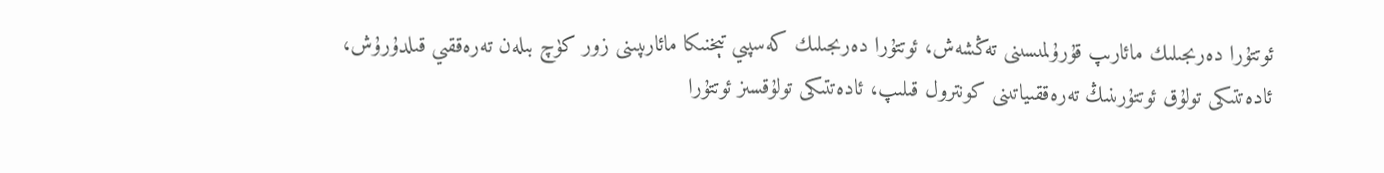ئوتتۇرا دەرىجىلىك مائارىپ قۇرۇلمىسىنى تەڭشەش، ئوتتۇرا دەرىجىلىك كەسپىي تېخنىكا مائارىپىنى زور كۈچ بىلەن تەرەققىي قىلدۇرۇش،
ئادەتتىكى تولۇق ئوتتۇرىنىڭ تەرەققىياتىنى كونترول قىلىپ، ئادەتتىكى تولۇقسىز ئوتتۇرا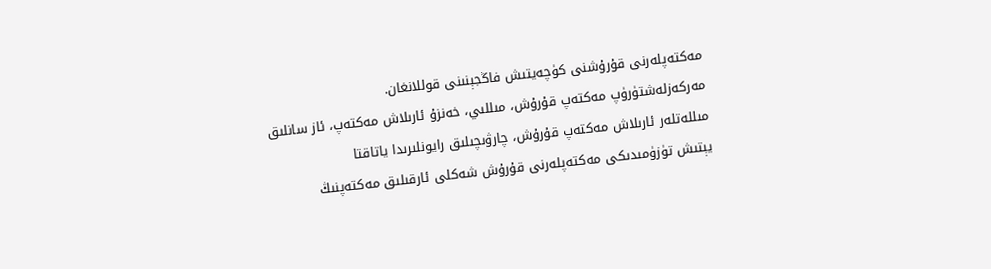مەكتەپلەرنى قۇرۇشنى كۈچەيتىش فاڭجېنىنى قوللانغان.
مەركەزلەشتۈرۈپ مەكتەپ قۇرۇش، مىللىي، خەنزۇ ئارىلاش مەكتەپ، ئاز سانلىق مىللەتلەر ئارىلاش مەكتەپ قۇرۇش، چارۋىچىلىق رايونلىرىدا ياتاقتا
يېتىش تۈزۈمىدىكى مەكتەپلەرنى قۇرۇش شەكلى ئارقىلىق مەكتەپنىڭ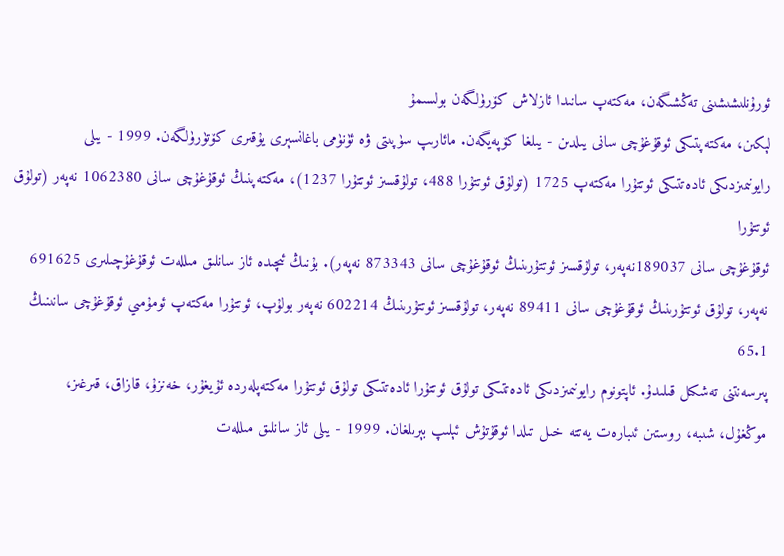ئورۇنلىشىشىنى تەڭشىگەن، مەكتەپ سانىدا ئازلاش كۆرۈلگەن بولسىمۇ
لېكىن، مەكتەپتىكى ئوقۇغۇچى سانى يىلدىن - يىلغا كۆپەيگەن. مائارىپ سۈپىتى ۋە ئۈنۈمى باغانسېرى يۇقىرى كۆتۈرۈلگەن. 1999 - يىلى
رايونىمىزدىكى ئادەتتىكى ئوتتۇرا مەكتەپ 1725 (تولۇق ئوتتۇرا 488، تولۇقسىز ئوتتۇرا 1237)، مەكتەپنىڭ ئوقۇغۇچى سانى 1062380 نەپەر (تولۇق ئوتتۇرا
ئوقۇغۇچى سانى 189037نەپەر، تولۇقسىز ئوتتۇرىنىڭ ئوقۇغۇچى سانى 873343 نەپەر). بۇنىڭ ئىچىدە ئاز سانلىق مىللەت ئوقۇغۇچىلىرى 691625
نەپەر، تولۇق ئوتتۇرىنىڭ ئوقۇغۇچى سانى 89411 نەپەر، تولۇقسىز ئوتتۇرىنىڭ 602214 نەپەر بولۇپ، ئوتتۇرا مەكتەپ ئومۇمىي ئوقۇغۇچى سانىنىڭ 65.1
پىرسەنتنى تەشكىل قىلىدۇ. ئاپتونوم رايونىمىزدىكى ئادەتتىكى تولۇق ئوتتۇرا ئادەتتىكى تولۇق ئوتتۇرا مەكتەپلەردە ئۇيغۇر، خەنزۇ، قازاق، قىرغىز،
موڭغۇل، شىبە، روستىن ئىبارەت يەتتە خىل تىلدا ئوقۇتۇش ئېلىپ بېرىلغان. 1999 - يىلى ئاز سانلىق مىللەت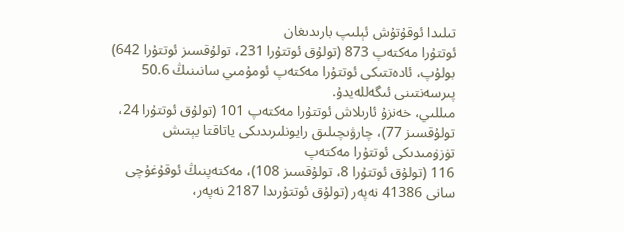تىلىدا ئوقۇتۇش ئېلىپ بارىدىغان
ئوتتۇرا مەكتەپ 873 (تولۇق ئوتتۇرا 231، تولۇقسىز ئوتتۇرا 642) بولۇپ، ئادەتتىكى ئوتتۇرا مەكتەپ ئومۇمىي سانىنىڭ 50.6 پىرسەنتىنى ئىگەللەيدۇ.
مىللىي، خەنزۇ ئارىلاش ئوتتۇرا مەكتەپ 101 (تولۇق ئوتتۇرا 24، تولۇقسىز 77)، چارۋىچىلىق رايونلىرىدىكى ياتاقتا يېتىش تۈزۈمىدىكى ئوتتۇرا مەكتەپ
116 (تولۇق ئوتتۇرا 8، تولۇقسىز 108)، مەكتەپنىڭ ئوقۇغۇچى سانى 41386 نەپەر (تولۇق ئوتتۇرىدا 2187 نەپەر،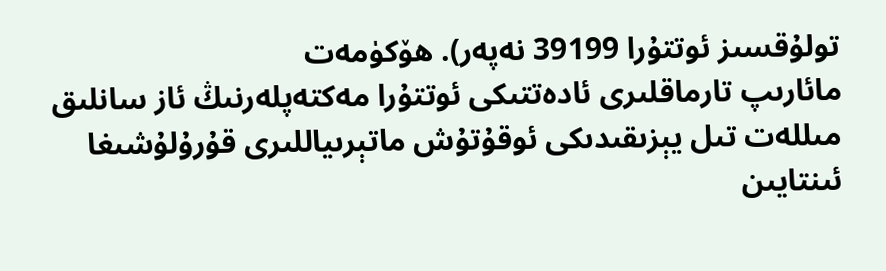تولۇقسىز ئوتتۇرا 39199 نەپەر). ھۆكۈمەت
مائارىپ تارماقلىرى ئادەتتىكى ئوتتۇرا مەكتەپلەرنىڭ ئاز سانلىق مىللەت تىل يېزىقىدىكى ئوقۇتۇش ماتېرىياللىرى قۇرۇلۇشىغا ئىنتايىن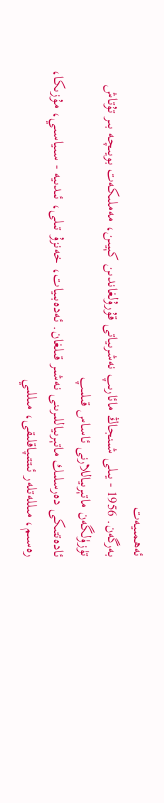ئەھمىيەت
بەرگەن. 1956 - يىلى شىنجاڭ مائارىپ نەشرىياتى قۇرۇلغاندىن كېيىن، مەملىكەت بويىچە بىر تۇتاش تۈزۈلگەن ماتېرىياللارنى ئاساس قىلىپ
ئادەتتىكى دەرسلىك ماتېرىياللىرىنى نەشىر قىلغان. ئەدەبىيات، خەنزۇ تىلى، ئىدىيە - سىياسىي، مۇزىكا، رەسىم، مىللەتلەر ئىتتىپاقلىقى، مىللىي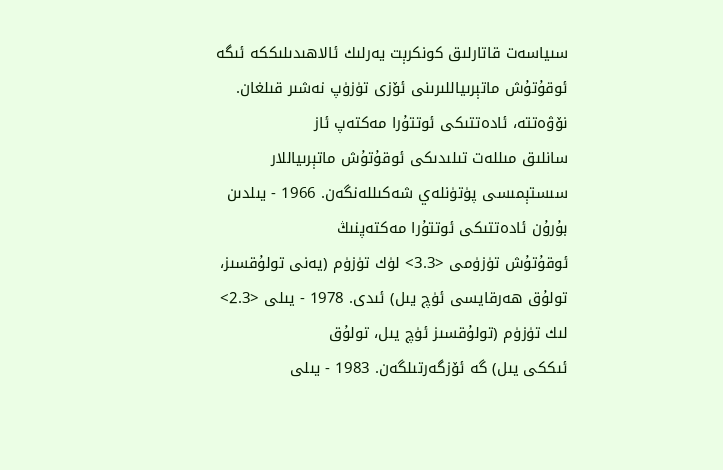سىياسەت قاتارلىق كونكرېت يەرلىك ئالاھىدىلىككە ئىگە ئوقۇتۇش ماتېرىياللىرىنى ئۆزى تۈزۈپ نەشىر قىلغان. نۆۋەتتە، ئادەتتىكى ئوتتۇرا مەكتەپ ئاز
سانلىق مىللەت تىلىدىكى ئوقۇتۇش ماتېرىياللار سىستېمىسى پۈتۈنلەي شەكىللەنگەن. 1966 - يىلدىن بۇرۇن ئادەتتىكى ئوتتۇرا مەكتەپنىڭ
ئوقۇتۇش تۈزۈمى <3.3> لۈك تۈزۈم (يەنى تولۇقسىز، تولۇق ھەرقايسى ئۈچ يىل) ئىدى. 1978 - يىلى <2.3> لىك تۈزۈم (تولۇقسىز ئۈچ يىل، تولۇق
ئىككى يىل) گە ئۆزگەرتىلگەن. 1983 - يىلى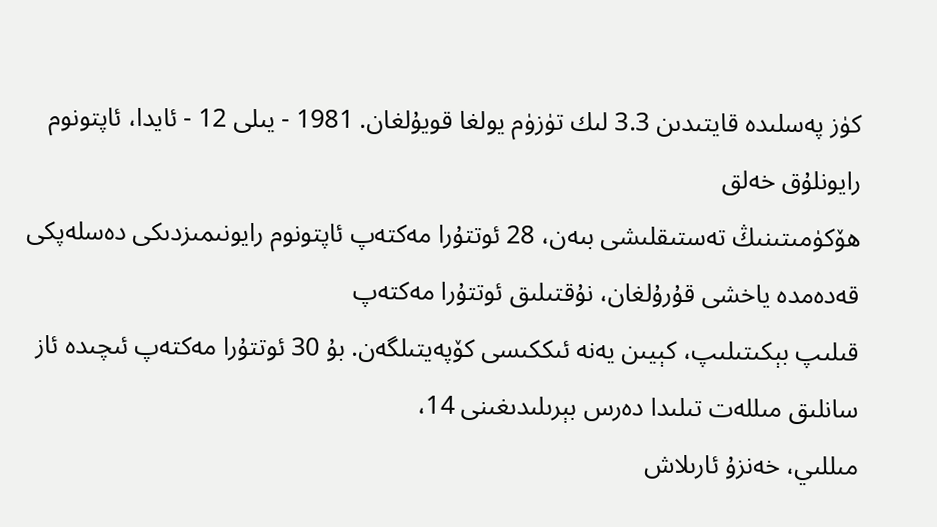كۈز پەسلىدە قايتىدىن 3.3 لىك تۈزۈم يولغا قويۇلغان. 1981 - يىلى 12 - ئايدا، ئاپتونوم رايونلۇق خەلق
ھۆكۈمىتىنىڭ تەستىقلىشى بىەن، 28 ئوتتۇرا مەكتەپ ئاپتونوم رايونىمىزدىكى دەسلەپكى قەدەمدە ياخشى قۇرۇلغان، نۇقتىلىق ئوتتۇرا مەكتەپ
قىلىپ بېكىتىلىپ، كېيىن يەنە ئىككىسى كۆپەيتىلگەن. بۇ 30 ئوتتۇرا مەكتەپ ئىچىدە ئاز سانلىق مىللەت تىلىدا دەرس بېرىلىدىغىنى 14،
مىللىي، خەنزۇ ئارىلاش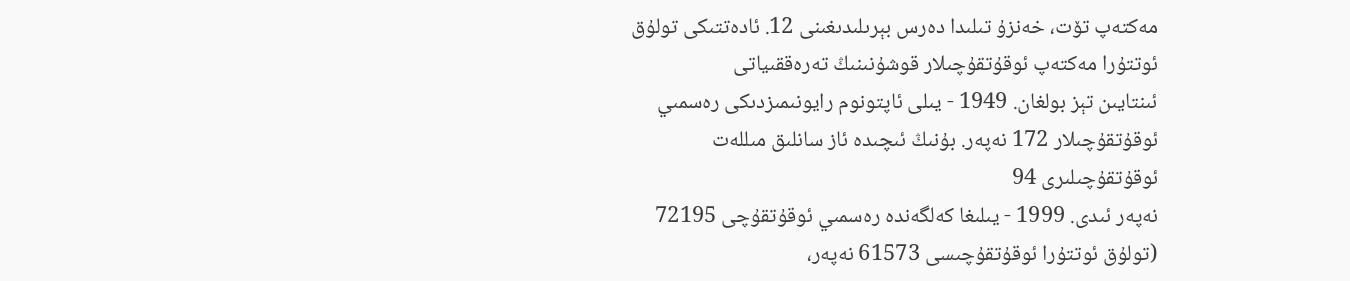مەكتەپ تۆت، خەنزۇ تىلىدا دەرس بېرىلىدىغىنى 12. ئادەتتىكى تولۇق ئوتتۇرا مەكتەپ ئوقۇتقۇچىلار قوشۇنىنىڭ تەرەققىياتى
ئىنتايىن تېز بولغان. 1949 - يىلى ئاپتونوم رايونىمىزدىكى رەسمىي ئوقۇتقۇچىلار 172 نەپەر. بۇنىڭ ئىچىدە ئاز سانلىق مىللەت ئوقۇتقۇچىلىرى 94
نەپەر ئىدى. 1999 - يىلىغا كەلگەندە رەسمىي ئوقۇتقۇچى 72195 (تولۇق ئوتتۇرا ئوقۇتقۇچىسى 61573 نەپەر،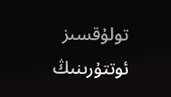تولۇقسىز ئوتتۇرىنىڭ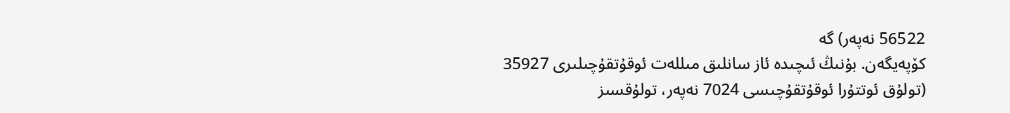56522 نەپەر) گە
كۆپەيگەن. بۇنىڭ ئىچىدە ئاز سانلىق مىللەت ئوقۇتقۇچىلىرى 35927 (تولۇق ئوتتۇرا ئوقۇتقۇچىسى 7024 نەپەر، تولۇقسىز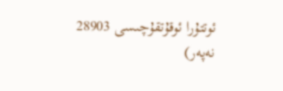ئوتتۇرا ئوقۇتقۇچىسى 28903
نەپەر)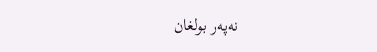نەپەر بولغان